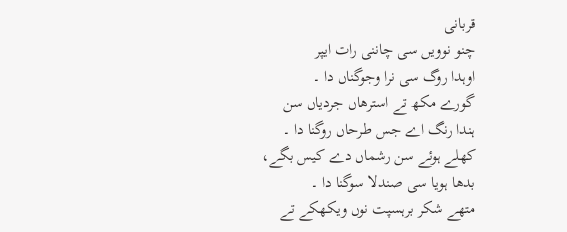قربانی
چنو نوویں سی چاننی رات ایپر
اوہدا روگ سی نرا وجوگناں دا ۔
گورے مکھ تے استرھاں جردیاں سن
ہندا رنگ اے جس طرحاں روگنا دا ۔
کھلے ہوئے سن رشماں دے کیس بگے،
بدھا ہویا سی صندلا سوگنا دا ۔
متھے شکر برہسپت نوں ویکھکے تے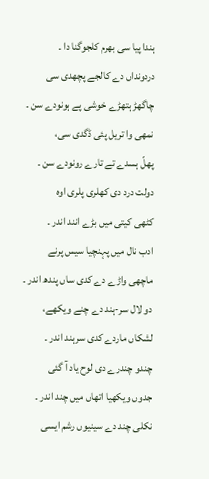ہندا پیا سی بھرم کلجوگنا دا ۔
دردونداں دے کالجے پچھدی سی
چاگھڑ ہتھڑے خوشی پے ہونودے سن ۔
نمھی وا تریل پئی ڈگدی سی،
پھلّ ہسدے تے تارے رونودے سن ۔
دولت درد دی کھلری پلری اوہ
کٹھی کیتی میں بڑے انند اندر ۔
ادب نال میں پہنچیا سیس پرنے
ماچھی واڑے دے کدی ساں پندھ اندر ۔
دو لال سر-ہند دے چنے ویکھے،
لشکاں ماردے کدی سرہند اندر ۔
چندو چندرے دی لوح یاد آ گئی
جدوں ویکھیا اتھاں میں چند اندر ۔
نکلی چند دے سینیوں رشم ایسی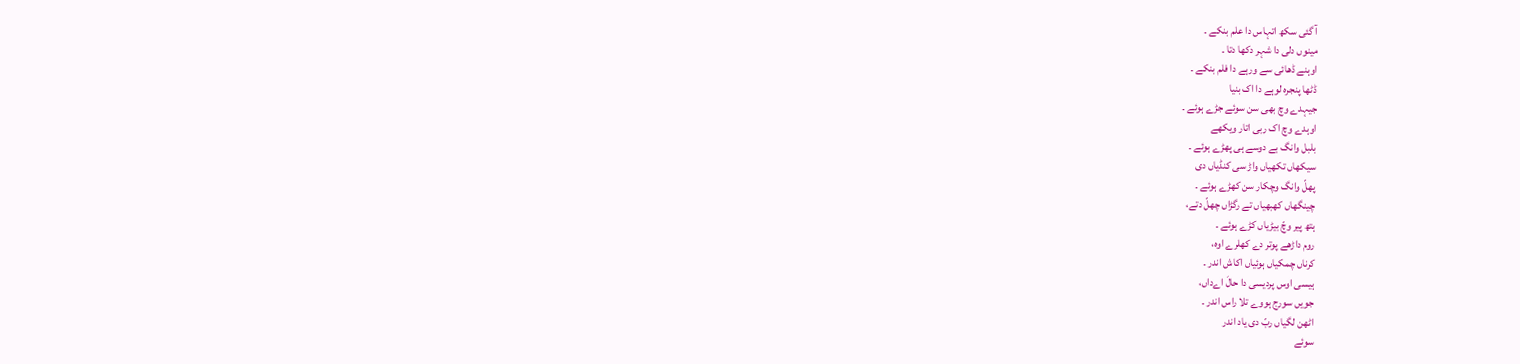آ گئی سکھ اتہاس دا علم بنکے ۔
مینوں دلی دا شہر دکھا دتا ۔
اوہنے ڈھائی سے ورہے دا فلم بنکے ۔
ڈٹھا پنجرہ لوہے دا اک بنیا
جیہدے وچ بھی سن سوئے جڑے ہوئے ۔
اوہدے وچ اک ربی اتار ویکھے
بلبل وانگ بے دوسے ہی پھڑے ہوئے ۔
سیکھاں تکھیاں واڑ سی کنڈیاں دی
پھلّ وانگ وچکار سن کھڑے ہوئے ۔
چینگھاں کھبھیاں تے رگڑاں چھلّ دتے،
ہتھ پیر وچّ بیڑیاں کڑے ہوئے ۔
روم داڑھے پوتر دے کھلرے اوہ،
کرناں چمکیاں ہوئیاں اکاش اندر ۔
ہیسی اوس پردیسی دا حالَ اےداں،
جویں سورج ہووے تلا راس اندر ۔
اٹھن لگیاں ربّ دی یاد اندر
سوئے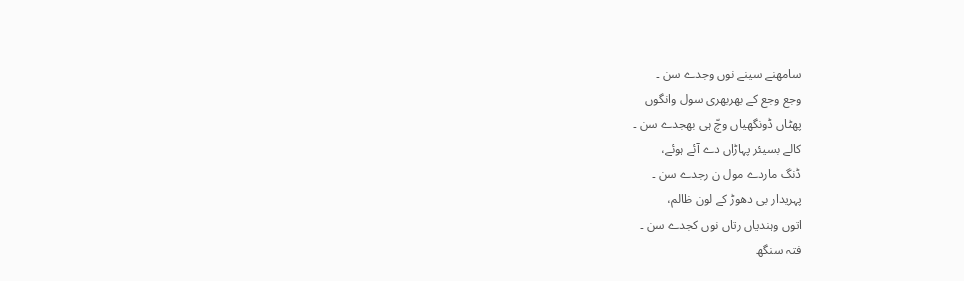سامھنے سینے نوں وجدے سن ۔
وجع وجع کے بھربھری سول وانگوں
پھٹاں ڈونگھیاں وچّ ہی بھجدے سن ۔
کالے بسیئر پہاڑاں دے آئے ہوئے،
ڈنگ ماردے مول ن رجدے سن ۔
پہریدار بی دھوڑ کے لون ظالم،
اتوں وہندیاں رتاں نوں کجدے سن ۔
فتہ سنگھ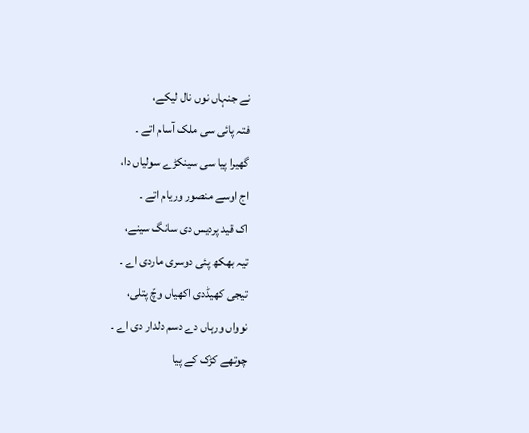نے جنہاں نوں نال لیکے،
فتہ پائی سی ملک آسام اتے ۔
گھیرا پیا سی سینکڑے سولیاں دا،
اج اوسے منصور وریام اتے ۔
اک قید پردیس دی سانگ سینے،
تیہ بھکھ پئی دوسری ماردی اے ۔
تیجی کھیڈدی اکھیاں وچّ پتلی،
نوواں ورہاں دے دسم دلدار دی اے ۔
چوتھے کڑک کے پیا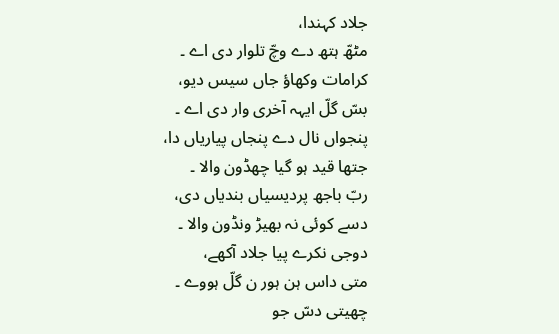جلاد کہندا،
مٹھّ ہتھ دے وچّ تلوار دی اے ۔
کرامات وکھاؤ جاں سیس دیو،
بسّ گلّ ایہہ آخری وار دی اے ۔
پنجواں نال دے پنجاں پیاریاں دا،
جتھا قید ہو گیا چھڈون والا ۔
ربّ باجھ پردیسیاں بندیاں دی،
دسے کوئی نہ بھیڑ ونڈون والا ۔
دوجی نکرے پیا جلاد آکھے،
متی داس ہن ہور ن گلّ ہووے ۔
چھیتی دسّ جو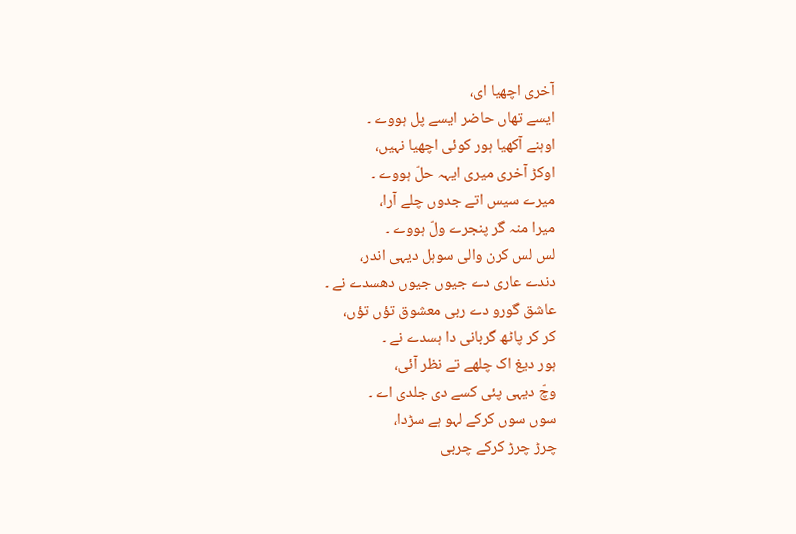آخری اچھیا ای،
ایسے تھاں حاضر ایسے پل ہووے ۔
اوہنے آکھیا ہور کوئی اچھیا نہیں،
اوکڑ آخری میری ایہہ حلّ ہووے ۔
میرے سیس اتے جدوں چلے آرا،
میرا منہ گر پنجرے ولّ ہووے ۔
لس لس کرن والی سوہل دیہی اندر،
دندے عاری دے جیوں جیوں دھسدے نے ۔
عاشق گورو دے ربی معشوق تؤں تؤں،
کر کر پاٹھ گربانی دا ہسدے نے ۔
ہور دیغ اک چلھے تے نظر آئی،
وچّ دیہی پئی کسے دی جلدی اے ۔
سوں سوں کرکے لہو ہے سڑدا،
چرڑ چرڑ کرکے چربی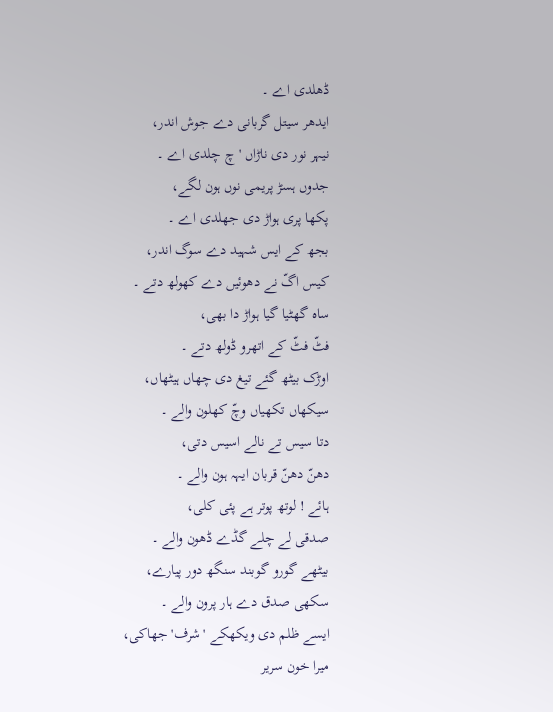ڈھلدی اے ۔
ایدھر سیتل گربانی دے جوش اندر،
نیہر نور دی ناڑاں 'چ چلدی اے ۔
جدوں ہسڑ پریمی نوں ہون لگے،
پکھا پری ہواڑ دی جھلدی اے ۔
بجھ کے ایس شہید دے سوگ اندر،
کیس اگّ نے دھوئیں دے کھولھ دتے ۔
ساہ گھٹیا گیا ہواڑ دا بھی،
فٹّ فٹّ کے اتھرو ڈولھ دتے ۔
اوڑک بیٹھ گئے تیغ دی چھاں ہیٹھاں،
سیکھاں تکھیاں وچّ کھلون والے ۔
دتا سیس تے نالے اسیس دتی،
دھنّ دھنّ قربان ایہہ ہون والے ۔
ہائے ! لوتھ پوتر ہے پئی کلی،
صدقی لے چلے گڈے ڈھون والے ۔
بیٹھے گورو گوبند سنگھ دور پیارے،
سکھی صدق دے ہار پرون والے ۔
ایسے ظلم دی ویکھکے 'شرف' جھاکی،
میرا خون سریر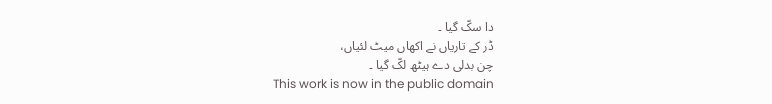دا سکّ گیا ۔
ڈر کے تاریاں نے اکھاں میٹ لئیاں،
چن بدلی دے ہیٹھ لکّ گیا ۔
This work is now in the public domain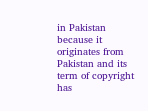in Pakistan because it originates from Pakistan and its term of copyright has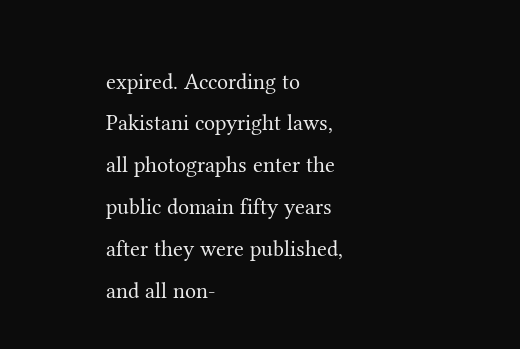expired. According to Pakistani copyright laws, all photographs enter the public domain fifty years after they were published, and all non-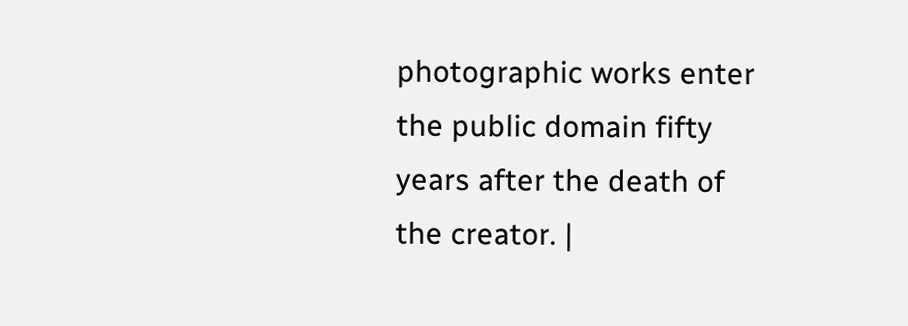photographic works enter the public domain fifty years after the death of the creator. |